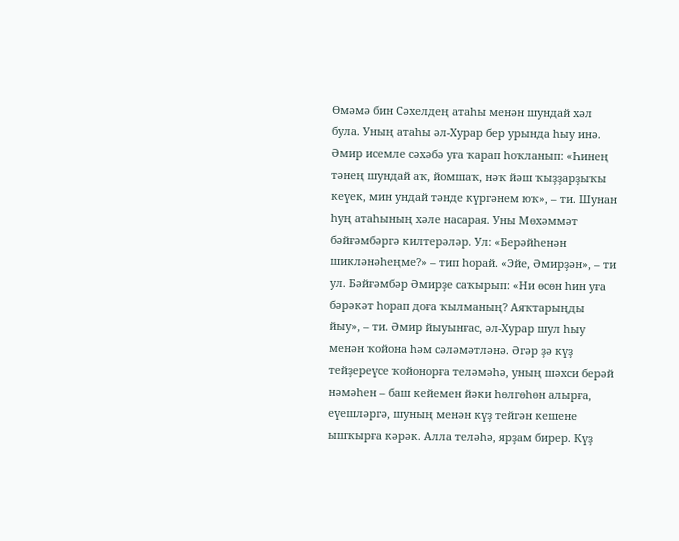Өмәмә бин Сәхелдең атаһы менән шундай хәл була. Уның атаһы әл-Хурар бер урында һыу инә. Әмир исемле сәхәбә уға ҡарап һоҡланып: «Һинең тәнең шундай аҡ, йомшаҡ, нәҡ йәш ҡыҙҙарҙыҡы кеүек, мин ундай тәнде күргәнем юҡ», – ти. Шунан һуң атаһының хәле насарая. Уны Мөхәммәт бәйғәмбәргә килтерәләр. Ул: «Берәйһенән шикләнәһеңме?» – тип һорай. «Эйе, Әмирҙән», – ти ул. Бәйғәмбәр Әмирҙе саҡырып: «Ни өсөн һин уға бәрәкәт һорап доға ҡылманың? Аяҡтарыңды йыу», – ти. Әмир йыуынғас, әл-Хурар шул һыу менән ҡойона һәм сәләмәтләнә. Әгәр ҙә күҙ тейҙереүсе ҡойонорға теләмәһә, уның шәхси берәй нәмәһен – баш кейемен йәки һөлгөһөн алырға, еүешләргә, шуның менән күҙ тейгән кешене ышҡырға кәрәк. Алла теләһә, ярҙам бирер. Күҙ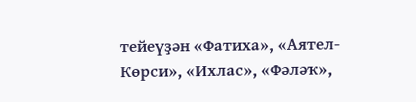тейеүҙән «Фатиха», «Аятел- Көрси», «Ихлас», «Фәләҡ»,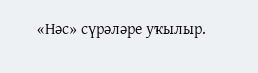«Нәс» сүрәләре уҡылыр.